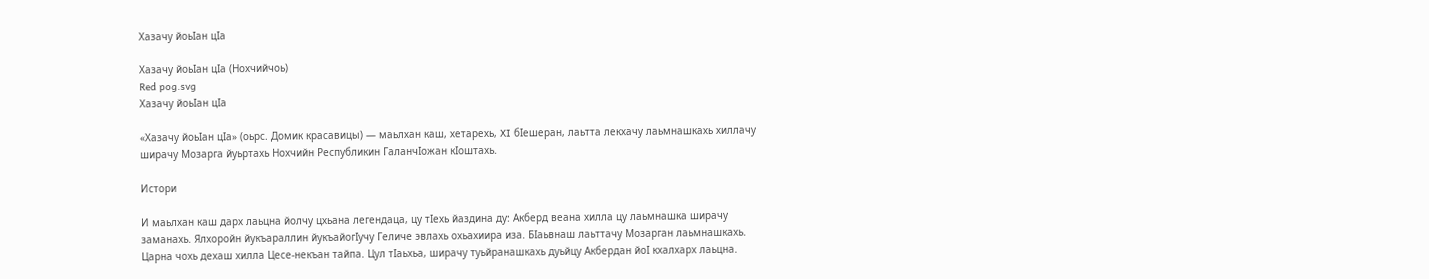Хазачу йоьӀан цӀа

Хазачу йоьӀан цӀа (Нохчийчоь)
Red pog.svg
Хазачу йоьӀан цӀа

«Хазачу йоьӀан цӀа» (оьрс. Домик красавицы) — маьлхан каш, хетарехь, XI бӀешеран, лаьтта лекхачу лаьмнашкахь хиллачу ширачу Мозарга йуьртахь Нохчийн Республикин ГаланчӀожан кӀоштахь.

Истори

И маьлхан каш дарх лаьцна йолчу цхьана легендаца, цу тӀехь йаздина ду: Акберд веана хилла цу лаьмнашка ширачу заманахь. Ялхоройн йукъараллин йукъайогӀучу Геличе эвлахь охьахиира иза. БӀаьвнаш лаьттачу Мозарган лаьмнашкахь. Царна чохь дехаш хилла Цесе-некъан тайпа. Цул тӀаьхьа, ширачу туьйранашкахь дуьйцу Акбердан йоӀ кхалхарх лаьцна.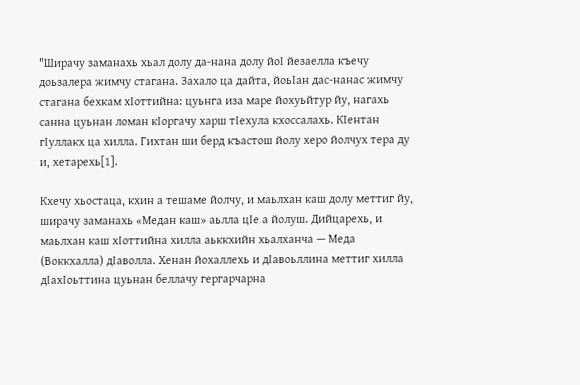"Ширачу заманахь хьал долу да-нана долу йоӀ йезаелла къечу доьзалера жимчу стагана. Захало ца дайта, йоьӀан дас-нанас жимчу стагана бехкам хӀоттийна: цуьнга иза маре йохуьйтур йу, нагахь санна цуьнан ломан кӀоргачу харш тӀехула кхоссалахь. КӀентан гӀуллакх ца хилла. Гихтан ши берд къастош йолу херо йолчух тера ду и, хетарехь[1].

Кхечу хьостаца, кхин а тешаме йолчу, и маьлхан каш долу меттиг йу, ширачу заманахь «Медан каш» аьлла цӀе а йолуш. Дийцарехь, и маьлхан каш хӀоттийна хилла аьккхийн хьалханча — Меда (Воккхалла) дӀаволла. Хенан йохаллехь и дӀавоьллина меттиг хилла дӀахӀоьттина цуьнан беллачу гергарчарна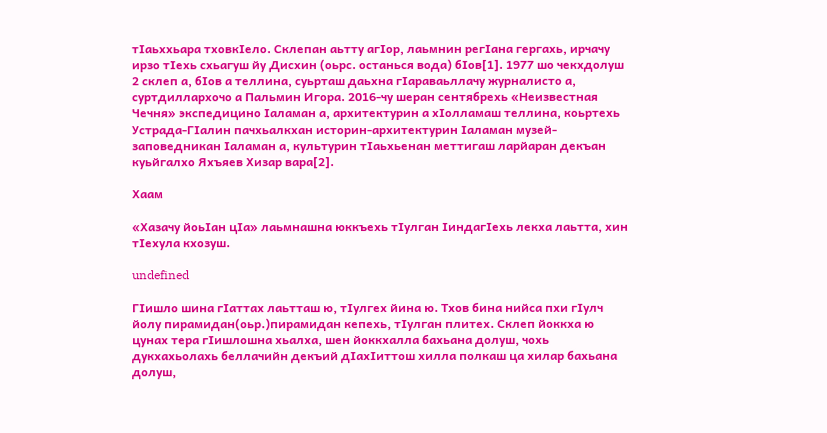тӀаьххьара тховкӀело. Склепан аьтту агӀор, лаьмнин регӀана гергахь, ирчачу ирзо тӀехь схьагуш йу Дисхин (оьрс. останься вода) бӀов[1]. 1977 шо чекхдолуш 2 склеп а, бӀов а теллина, суьрташ даьхна гӀараваьллачу журналисто а, суртдиллархочо а Пальмин Игора. 2016-чу шеран сентябрехь «Неизвестная Чечня» экспедицино Ӏаламан а, архитектурин а хӀолламаш теллина, коьртехь Устрада-ГӀалин пачхьалкхан историн-архитектурин Ӏаламан музей-заповедникан Ӏаламан а, культурин тӀаьхьенан меттигаш ларйаран декъан куьйгалхо Яхъяев Хизар вара[2].

Хаам

«Хазачу йоьӀан цӀа» лаьмнашна юккъехь тӀулган ӀиндагӀехь лекха лаьтта, хин тӀехула кхозуш.

undefined

ГӀишло шина гӀаттах лаьтташ ю, тӀулгех йина ю. Тхов бина нийса пхи гӀулч йолу пирамидан(оьр.)пирамидан кепехь, тӀулган плитех. Склеп йоккха ю цунах тера гӀишлошна хьалха, шен йоккхалла бахьана долуш, чохь дукхахьолахь беллачийн декъий дӀахӀиттош хилла полкаш ца хилар бахьана долуш,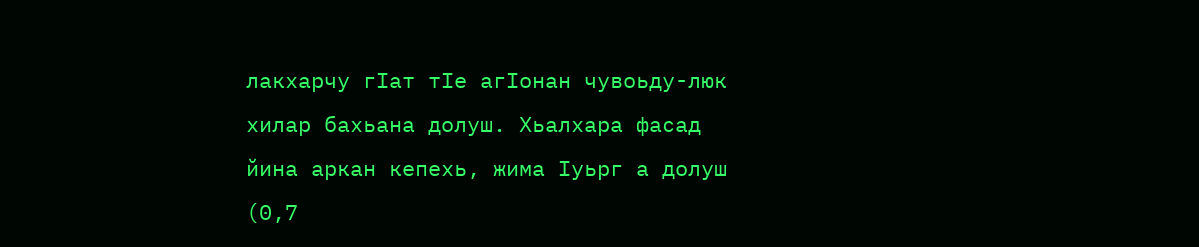лакхарчу гӀат тӀе агӀонан чувоьду-люк хилар бахьана долуш. Хьалхара фасад йина аркан кепехь, жима Ӏуьрг а долуш (0,7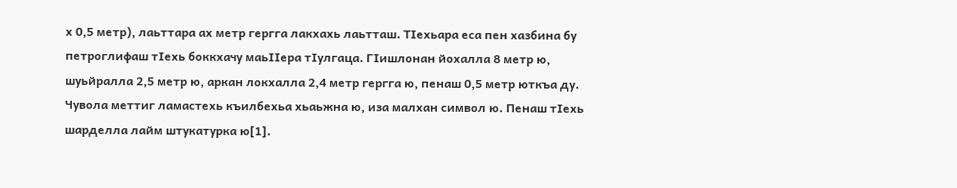х 0,5 метр), лаьттара ах метр гергга лакхахь лаьтташ. ТӀехьара еса пен хазбина бу петроглифаш тӀехь боккхачу маьӀӀера тӀулгаца. ГӀишлонан йохалла 8 метр ю, шуьйралла 2,5 метр ю, аркан локхалла 2,4 метр гергга ю, пенаш 0,5 метр юткъа ду. Чувола меттиг ламастехь къилбехьа хьаьжна ю, иза малхан символ ю. Пенаш тӀехь шарделла лайм штукатурка ю[1].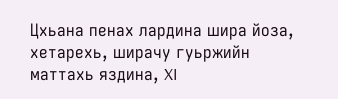Цхьана пенах лардина шира йоза, хетарехь, ширачу гуьржийн маттахь яздина, XI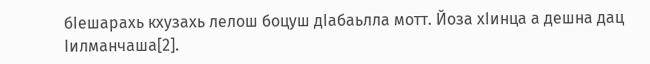бӀешарахь кхузахь лелош боцуш дӀабаьлла мотт. Йоза хӀинца а дешна дац Ӏилманчаша[2].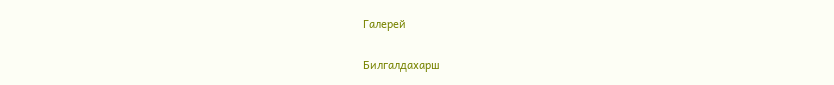Галерей

Билгалдахарш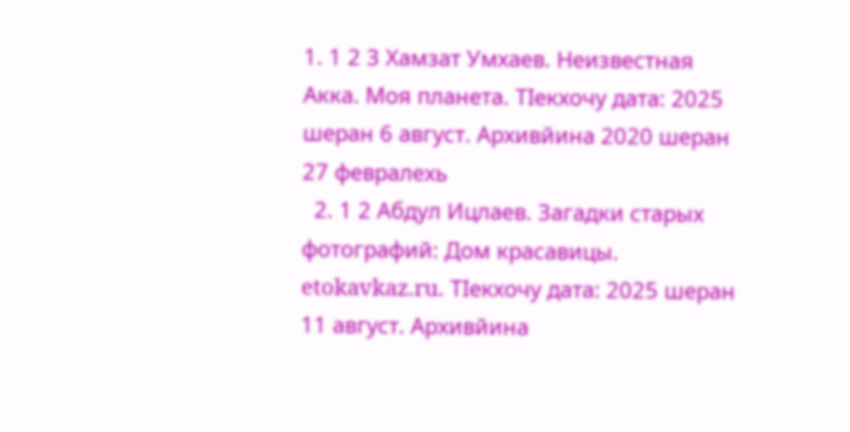1. 1 2 3 Хамзат Умхаев. Неизвестная Акка. Моя планета. ТӀекхочу дата: 2025 шеран 6 август. Архивйина 2020 шеран 27 февралехь
  2. 1 2 Абдул Ицлаев. Загадки старых фотографий: Дом красавицы. etokavkaz.ru. ТӀекхочу дата: 2025 шеран 11 август. Архивйина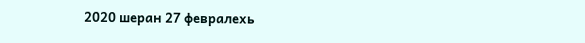2020 шеран 27 февралехь